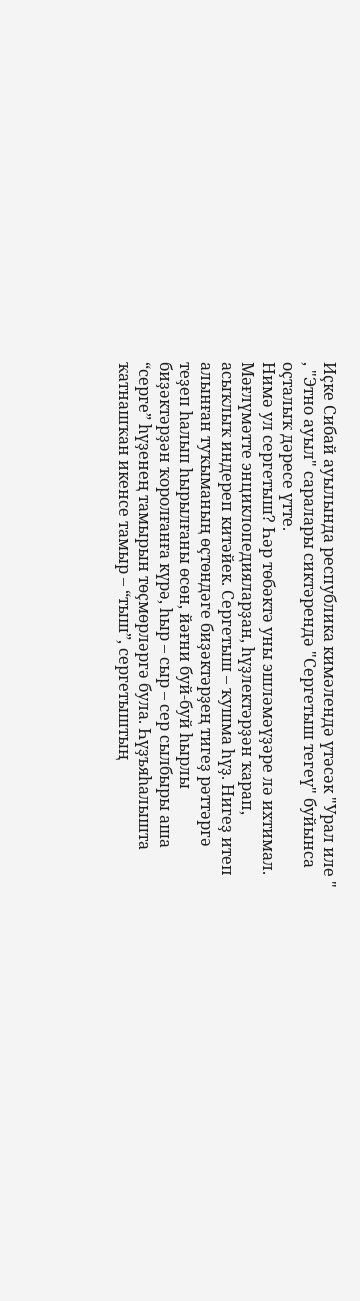Иҫке Сибай ауылында республика кимәлендә үтәсәк "Урал иле " , "Этно ауыл" саралары сиктәрендә "Сергетыш тегеү" буйынса оҫталыҡ дәресе үтте.
Нимә ул сергетыш? Һәр төбәктә уны эшләмәүҙәре лә ихтимал. Мәғлүмәтте энциклопедияларҙан, һүҙлектәрҙән ҡарап, асыҡлыҡ индереп китәйек. Сергетыш – ҡушма һүҙ. Нигеҙ итеп алынған туҡыманың өҫтөндәге биҙәктәрҙең тигеҙ рәттәргә теҙеп һалып һырылғаны өсөн, йәғни буй-буй һырлы биҙәктәрҙән ҡоролғанға күрә, һыр – сыр – сер сылбыры аша “серге” һүҙенең тамырын төҫмөрләргә була. Һүҙъяһалышта ҡатнашҡан икенсе тамыр – “тыш”, сергетыштың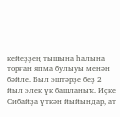кейеҙҙең тышына һалына торған япма булыуы менән бәйле. Был эштәрҙе беҙ 2 йыл элек үк башланыҡ. Иҫке Сибайҙа үткән йыйындар, ат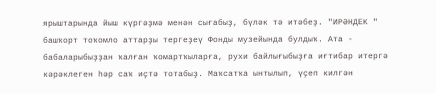ярыштарында йыш күргәҙмә менән сығабыҙ, бүләк тә итәбеҙ. "ИРӘНДЕК " башҡорт тоҡомло аттарҙы тергеҙеү Фонды музейында булдыҡ. Ата - бабаларыбыҙҙан ҡалған ҡомартҡыларға, рухи байлығыбыҙға иғтибар итергә кәрәклеген һәр саҡ иҫтә тотабыҙ. Маҡсатҡа ынтылып, үҫеп килгән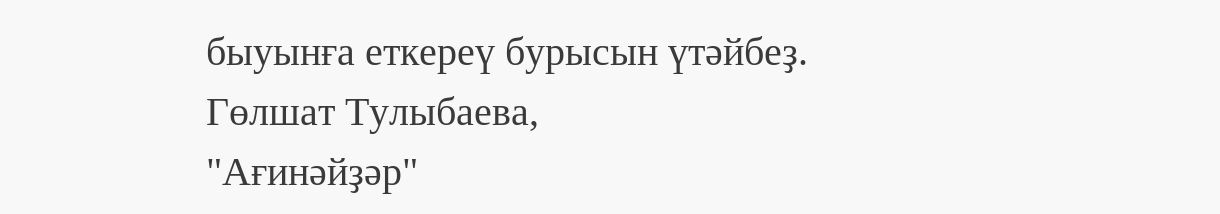быуынға еткереү бурысын үтәйбеҙ.
Гөлшат Тулыбаева,
"Ағинәйҙәр"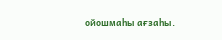ойошмаһы ағзаһы.